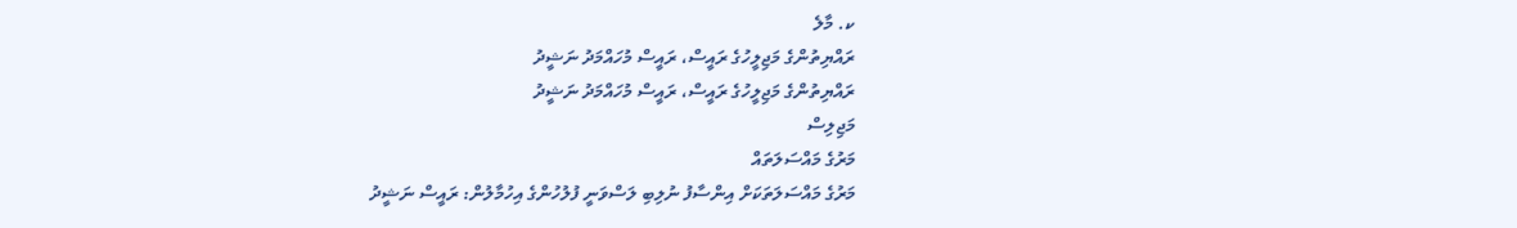ކ. މާލެ
ރައްޔިތުންގެ މަޖިލީހުގެ ރައީސް، ރައީސް މުހައްމަދު ނަޝީދު
ރައްޔިތުންގެ މަޖިލީހުގެ ރައީސް، ރައީސް މުހައްމަދު ނަޝީދު
މަޖިލިސް
މަރުގެ މައްސަލަތައް
މަރުގެ މައްސަލަތަކަށް އިންސާފު ނުލިބި ލަސްވަނީ ފުލުހުންގެ އިހުމާލުން: ރައީސް ނަޝީދު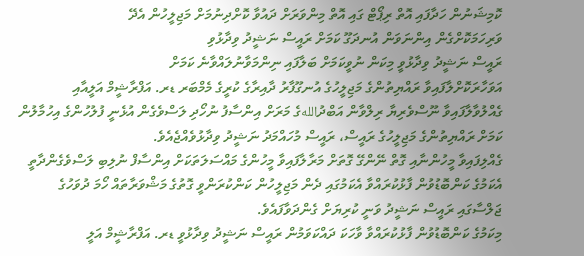ކޮމިޝަނުން ހަދާފައި އޮތް ރިޕޯޓް ގައި އޮތް މިންވަރަށް ދައުވާ ކޮށްދިނުމަށް މަޖިލީހުން އެދޭ
ވަރިހަމަކޮށްގެން އިންނަވަން އުނދަގޫ ކަމަށް ރައީސް ނަޝީދު ވިދާޅުވި
ރައީސް ނަޝީދު ވިދާޅުވީ މިކަން ނުވީކަމަށް ބަލާފައި ނިންމަވާނުލައްވާނެ ކަމަށް
އަވަހާރަކޮށްލާފައިވާ ރައްޔިތުންގެ މަޖިލީހުގެ އުނގޫފާރު ދާއިރާގެ ކުރީގެ މެމްބަރ ޑރ. އަފްރާޝީމް އަލީއާއި ގެއްލުވާލާފައިވާ ނޫސްވެރިޔާ ރިލްވާން އަބްދުاللهގެ މަރަށް އިންސާފު ނުހޯދި ލަސްވެގެން އުޅެނީ ފުލުހުންގެ އިހުމާލުން ކަމަށް ރައްޔިތުންގެ މަޖިލީހުގެ ރައީސް، ރައީސް މުހައްމަދު ނަޝީދު ވިދާޅުވެއްޖެއެވެ.
ގެއްލިފައިވާ މީހުންނާއި ގޮތް ނޭންގޭ ގޮތަށް މަރާލާފައިވާ މީހުންގެ މައްސަލަތަކަށް އިންސާފް ނުލިބި ލަސްވެގެންދާތީ އެކަމުގެ ކަންބޮޑުވުން ފާޅުކުރައްވާ އެކަމުގައި ދެން މަޖިލީހުން ކަންކުރަންވީ ގޮތުގެ މަޝްވަރާތައް ހޯމަ ދުވަހުގެ ޖަލްސާގައި ރައީސް ނަޝީދު ވަނީ ކުރިޔަށް ގެންދަވާފައެވެ.
މިކަމުގެ ކަންބޮޑުވުން ފާޅުކުރައްވާ ވާހަކަ ދައްކަވަމުން ރައީސް ނަޝީދު ވިދާޅުވީ ޑރ. އަފްރާޝީމް އަލީ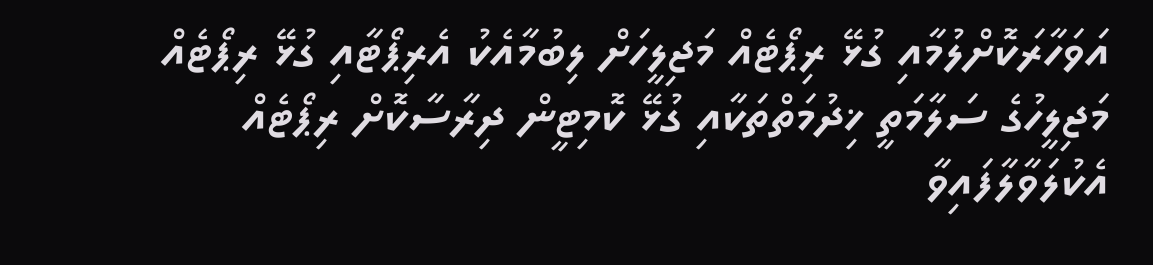އަވަހާރަކޮށްލުމާއި ގުޅޭ ރިޕޯޓެއް މަޖިލީހަށް ލިބުމާއެކު އެރިޕޯޓާއި ގުޅޭ ރިޕޯޓެއް މަޖިލީހުގެ ސަލާމަތީ ޚިދުމަތްތަކާއި ގުޅޭ ކޮމިޓީން ދިރާސާކޮށް ރިޕޯޓެއް އެކުލަވާލާފައިވާ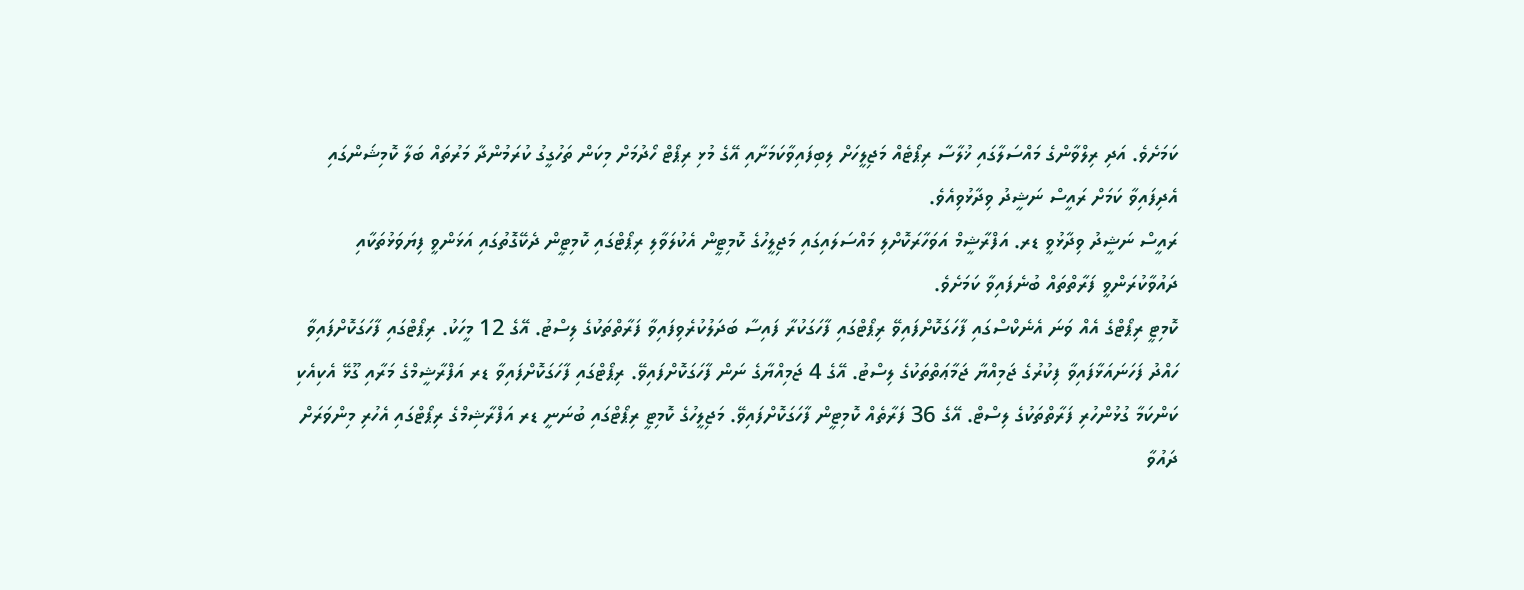ކަމަށެވެ. އަދި ރިލްވާންގެ މައްސަލާގައި ޚުލާސާ ރިޕޯޓެއް މަޖިލީހަށް ލިބިފައިވާކަމަށާއި އޭގެ މުޅި ރިޕޯޓް ހޯދުމަށް މިކަން ތަހުގީގު ކުރަމުންދާ މަރުތައް ބަލާ ކޮމިޝަންގައި އެދިފައިވާ ކަމަށް ރައީސް ނަޝީދު ވިދާޅުވިއެވެ.
ރައީސް ނަޝީދު ވިދާޅުވީ ޑރ. އަފްރާޝީމް އަވަހާރަކޮށްލި މައްސަލައިގައި މަޖިލީހުގެ ކޮމިޓީން އެކުލަވާލި ރިޕޯޓްގައި ކޮމިޓީން ދެކޭގޮތުގައި އަޅަންވީ ފިޔަވަޅުތަކާއި ދައުވާކުރަންވީ ފަރާތްތައް ބުނެފައިވާ ކަމަށެވެ.
ކޮމިޓީ ރިޕޯޓްގެ އެއް ވަނަ އެނެކްސްގައި ފާހަގަކޮށްފައިވޭ ރިޕޯޓްގައި ފާހަގަކުރާ ފައިސާ ބަދަލުކުރެވިފައިވާ ފަރާތްތަކުގެ ލިސްޓު. އޭގެ 12 މީހަކު. ރިޕޯޓްގައި ފާހަގަކޮށްފައިވާ ހައްދު ފަހަނައަޅާފައިވާ ފިކުރުގެ ޖަމިއްޔާ ޖަމާޢަތްތަކުގެ ލިސްޓު. އޭގެ 4 ޖަމިއްޔާގެ ނަން ފާހަގަކޮށްފައިވޭ. ރިޕޯޓްގައި ފާހަގަކޮށްފައިވާ ޑރ އަފްރާޝީމްގެ މަރާއި ގޫޅޭ އެކިއެކި ކަންކަމާ ގުޅުންހުރި ފަރާތްތަކުގެ ލިސްޓް. އޭގެ 36 ފަރާތެއް ކޮމިޓީން ފާހަގަކޮށްފައިވޭ. މަޖިލީހުގެ ކޮމިޓީ ރިޕޯޓްގައި ބުނަނީ ޑރ އަފްރާޝިމްގެ ރިޕޯޓްގައި އެހުރި މިންވަރަށް ދައުވާ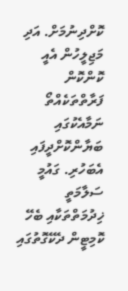ކޮށްދިނުމަށް. އަދި މަޖިލީހުން އެއީ ކޮންކޮން ފަރާތްތަކެއްތޯ ނަމާއެކުގައި ބަޔާންކޮށްދީފައި އެބަހުރި. ގައުމީ ސަލާމަތީ ޚިދުމަތްތަކާއި ބެހޭ ކޮމިޓީން ދެކޭގޮތުގައި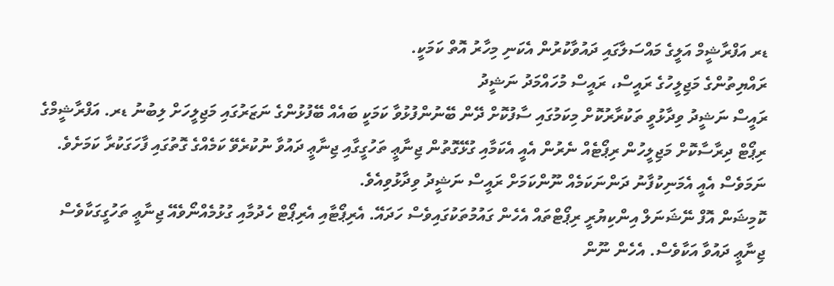ޑރ އަފްރާޝީމް އަލީގެ މައްސަލާގައި ދައުވާކުރުން އެކަނި މިހާރު އޮތް ކަމަކީ.
ރައްޔިތުންގެ މަޖިލީހުގެ ރައީސް، ރައީސް މުހައްމަދު ނަޝީދު
ރައީސް ނަޝީދު ވިދާޅުވީ ތަކުރާރުކޮށް މިކަމުގައި ސާފުކޮށް ދޭން ބޭނުންފުޅުވާ ކަމަކީ ބައެއް ބޭފުޅުންގެ ނަޒަރުގައި މަޖިލީހަށް ލިބުނު ޑރ. އަފްރާޝީމްގެ ރިޕޯޓް ދިރާސާކޮށް މަޖިލީހުން ރިޕޯޓެއް ނެރުން އެއީ އެކަމާއި ގުޅޭގޮތުން ޖިނާޢީ ތަހުގީގާއި ޖިނާޢީ ދައުވާ ނުކުރެވޭ ކަމެއްގެ ގޮތުގައި ފާހަގަކުރާ ކަމަށެވެ. ނަމަވެސް އެއީ އެމަނިކުފާނު ދަންނަކަމެއް ނޫންކަމަށް ރައީސް ނަޝީދު ވިދާޅުވިއެވެ.
ކޮމިޝަން އޮފް ނޭޝަނަލް އިންކިޔުރީ ރިޕޯޓްތައް އެހެން ގައުމުތަކުގައިވެސް ހަދައޭ. އެރިޕޯޓާއި އެރިޕޯޓް ހެދުމާއި ގުޅުމެއްނޯވެއޭ ޖިނާޢީ ތަހުގީގަކާވެސް ޖިނާޢީ ދައުވާ އަކާވެސް. އެހެން ނޫން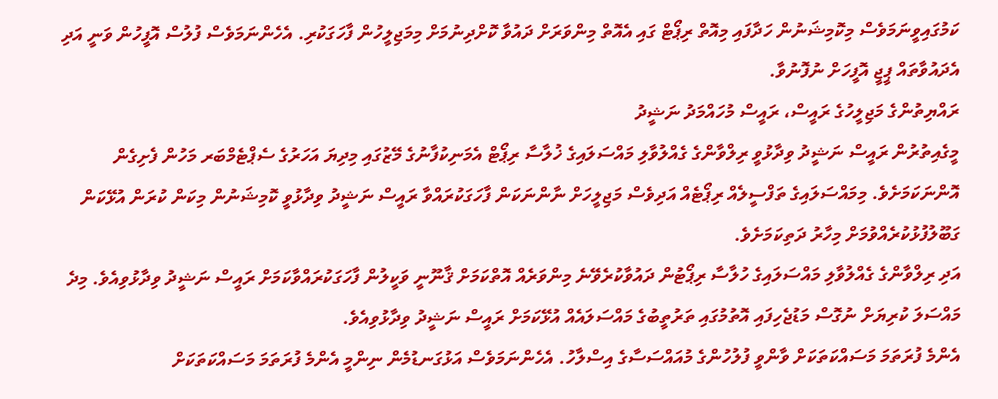ކަމުގައިވީނަމަވެސް މިކޮމިޝަނުން ހަދާފައި މިއޮތް ރިޕޯޓް ގައި އެއޮތް މިންވަރަށް ދައުވާ ކޮށްދިނުމަށް މިމަޖިލީހުން ފާހަގަކުރި. އެހެންނަމަވެސް ފުލުސް އޮފީހުން ވަނީ އަދި އެދައުވާތައް ޕީޖީ އޮފީހަށް ނުފޮނުވާ.
ރައްޔިތުންގެ މަޖިލީހުގެ ރައީސް، ރައީސް މުހައްމަދު ނަޝީދު
މީގެއިތުރުން ރައީސް ނަޝީދު ވިދާޅުވީ ރިލްވާންގެ ގެއްލުވާލި މައްސަލައިގެ ޚުލާސާ ރިޕޯޓް އެމަނިކުފާނުގެ މޭޒުގައި މިދިޔަ އަހަރުގެ ސެޕްޓެމްބަރ މަހުން ފެށިގެން އޮންނަކަމަށެވެ. މިމައްސަލައިގެ ތަފްސީލެއް ރިޕޯޓެއް އަދިވެސް މަޖިލީހަށް ނާންނަކަން ފާހަގަކުރައްވާ ރައީސް ނަޝީދު ވިދާޅުވީ ކޮމިޝަނުން މިކަން ކުރަން އުޅޭކަން ގަބޫލުފުޅުކުރެއްވުމަށް މިހާރު ދަތިކަމަށެވެ.
އަދި ރިލްވާންގެ ގެއްލުވާލި މައްސަލައިގެ ހުލާސާ ރިޕޯޓުން ދައުވާކުރެވޭނެ މިންވަރެއް އޮތްކަމަށް ޤާނޫނީ ވަކީލުން ފާހަގަކުރައްވާކަމަށް ރައީސް ނަޝީދު ވިދާޅުވިއެވެ. މިދެ މައްސަލަ ކުރިޔަށް ނުގޮސް މަޑުޖެހިފައި އޮތުމުގައި ތަރުތީބުގެ މައްސަލައެއް އުޅޭކަމަށް ރައީސް ނަޝީދު ވިދާޅުވިއެވެ.
އެންމެ ފުރަތަމަ މަސައްކަތަކަށް ވާންވީ ފުލުހުންގެ މުއައްސަސާގެ އިސްލާހު. އެހެންނަމަވެސް އަޅުގަނޑުމެން ނިންމީ އެންމެ ފުރަތަމަ މަސައްކަތަކަށް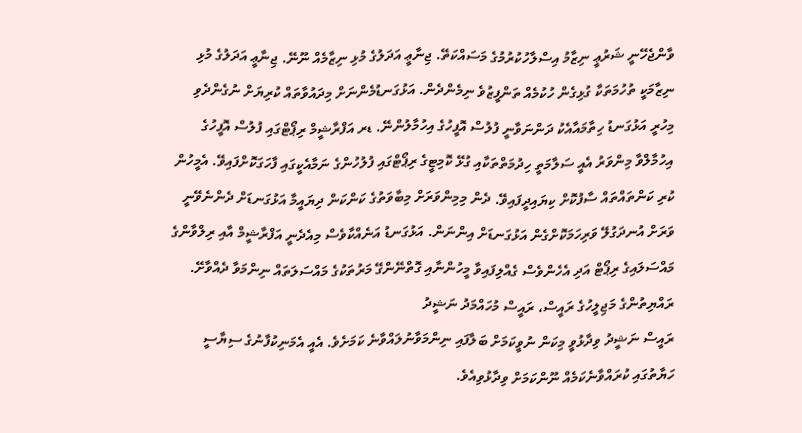ވާންޖެހޭނީ ޝަރުޢީ ނިޒާމު އިސްލާހުކުރުމުގެ މަސައްކަތޭ. ޖިނާޢީ އަދަލުގެ މުޅި ނިޒާމެއް ނޫނޭ. ޖިނާޢީ އަދަލުގެ މުޅި ނިޒާމަކީ ތުހުމަތަކާ ގުޅިގެން ހުކުމެއް ތަންފީޒުވެ ނިމެންދެން. އަޅުގަނޑުމެންނަށް މިދައުވާތައް ކުރިޔަށް ނުގެންދެވި މިހުރީ އަޅުގަނޑު ހިތާމައާއެކު ދަންނަވާނީ ފުލުސް އޮފީހުގެ އިހުމާލުންނޭ. ޑރ އަފްރާޝީމް ރިޕޯޓްގައި ފުލުސް އޮފީހުގެ އިހުމާލްވާ މިންވަރު އެއީ ސަލާމަތީ ހިދުމަތްތަކާއި ގުޅޭ ކޮމިޓީގެ ރިޕޯޓްގައި ފުލުހުންގެ ނަމާއެކީގައި ފާހަގަކޮށްފައިވޭ. އެމީހުން ކުރި ކަންތައްތައް ސާފުކޮށް ކިޔައިދީފައިވޭ. ދެން މިމިންވަރަށް މިބާވަތުގެ ކަންކަން ދިޔައީމާ އަޅުގަނޑަށް ދެންނެވޭނީ ވަރަށް އުނދަގުލޭ ވަރިހަމަކޮށްގެން އަޅުގަނޑަށް އިންނަން. އަޅުގަނޑު އަނެއްކާވެސް މިއެދެނީ އަފްރާޝީމް އާއި ރިލްވާންގެ މައްސަލައިގެ ރިޕޯޓް އަދި އެހެންވެސް ގެއްލިފައިވާ މީހުންނާއި ގޮތްނޭންގޭ މަރުތަކުގެ މައްސަލަތައް ނިންމަވާ ދެއްވާށޭ.
ރައްޔިތުންގެ މަޖިލީހުގެ ރައީސް، ރައީސް މުހައްމަދު ނަޝީދު
ރައީސް ނަޝީދު ވިދާޅުވީ މިކަން ނުވީކަމަށް ބަލާފައި ނިންމަވާނުލައްވާނެ ކަމަށެވެ. އެއީ އެމަނިކުފާނުގެ ސިޔާސީ ހަޔާތުގައި ކުރައްވާނެކަމެއް ނޫންކަމަށް ވިދާޅުވިއެވެ.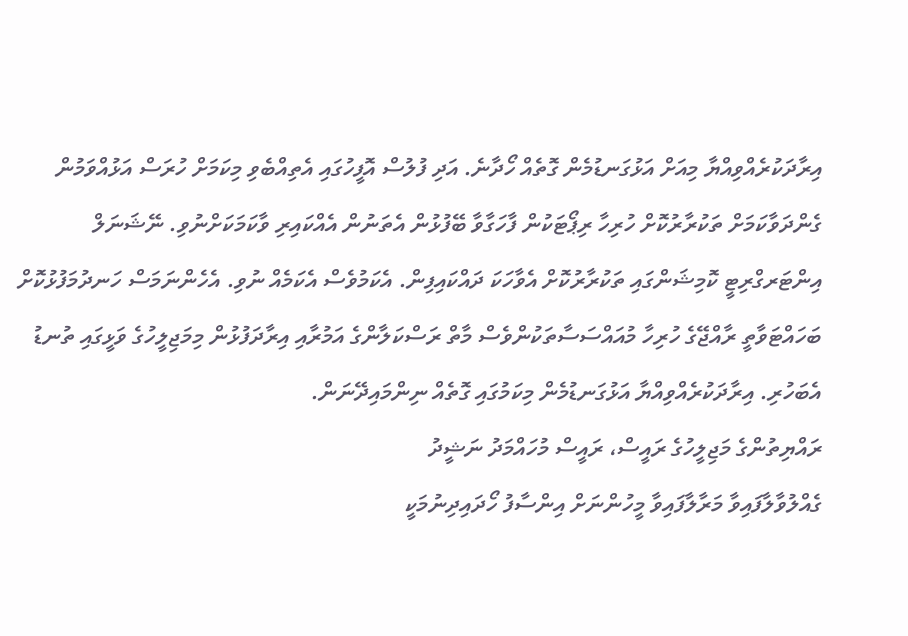އިރާދަކުރެއްވިއްޔާ މިއަށް އަޅުގަނޑުމެން ގޮތެއް ހޯދާނެ. އަދި ފުލުސް އޮފީހުގައި އެތިއްބެވި މިކަމަށް ހުރަސް އަޅުއްވަމުން ގެންދަވާކަމަށް ތަކުރާރުކޮށް ހުރިހާ ރިޕޯޓަކުން ފާހަގާވާ ބޭފުޅުން އެތަނުން އެއްކައިރި ވާކަމަކަށްނުވި. ނޭޝަނަލް އިންޓަރގްރިޓީ ކޮމިޝަންގައި ތަކުރާރުކޮށް އެވާހަކަ ދައްކައިފިން. އެކަމުވެސް އެކަމެއް ނުވި. އެހެންނަމަސް ހަނދުމަފުޅުކޮށް ބަހައްޓަވާތީ ރާއްޖޭގެ ހުރިހާ މުއައްސަސާތަކުންވެސް މާތް ރަސްކަލާންގެ އަމުރާއި އިރާދަފުޅުން މިމަޖިލީހުގެ ވަޅީގައި ތުނޑު އެބަހުރި. އިރާދަކުރެއްވިއްޔާ އަޅުގަނޑުމެން މިކަމުގައި ގޮތެއް ނިންމައިދޭނަން.
ރައްޔިތުންގެ މަޖިލީހުގެ ރައީސް، ރައީސް މުހައްމަދު ނަޝީދު
ގެއްލުވާލާފައިވާ މަރާލާފައިވާ މީހުންނަށް އިންސާފު ހޯދައިދިނުމަކީ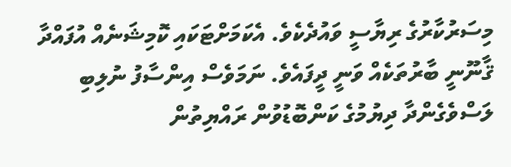މިސަރުކާރުގެ ރިޔާސީ ވައުދެކެވެ. އެކަމަށްޓަކައި ކޮމިޝަނެއް އުފައްދާ ޤާނޫނީ ބާރުތަކެއް ވަނީ ދީފައެވެ. ނަމަވެސް އިންސާފު ނުލިބި ލަސްވެގެންދާ ދިޔުމުގެ ކަންބޮޑުވުން ރައްޔިތުން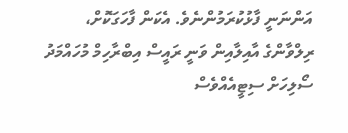އަންނަނީ ފާޅުކުރަމުންނެވެ. އެކަން ފާހަގަކޮށް، ރިލްވާންގެ އާއިލާއިން ވަނީ ރައީސް އިބްރާހިމް މުހައްމަދު ސޯލިހަށް ސިޓީއެއްވެސް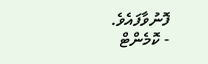ފޮނުވާފައެވެ.
- ކޮމެންޓް